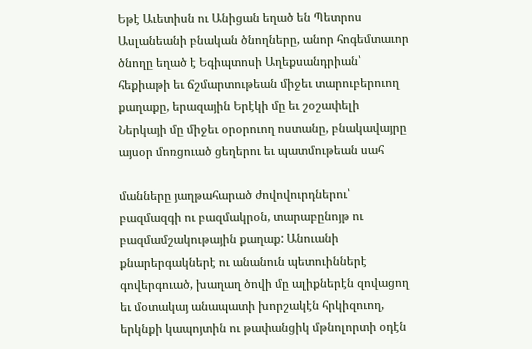Եթէ Աւետիսն ու Անիցան եղած են Պետրոս Ասլանեանի բնական ծնողները, անոր հոգեմտաւոր ծնողը եղած է Եգիպտոսի Աղեքսանդրիան՝ հեքիաթի եւ ճշմարտութեան միջեւ տարուբերուող քաղաքը, երազային Երէկի մը եւ շօշափելի Ներկայի մը միջեւ օրօրուող ոստանը, բնակավայրը այսօր մոռցուած ցեղերու եւ պատմութեան սահ

մանները յաղթահարած ժովովուրդներու՝ բազմազգի ու բազմակրօն, տարաբընոյթ ու բազմամշակութային քաղաք: Անուանի քնարերգակներէ ու անանուն պետուիններէ գովերգուած, խաղաղ ծովի մը ալիքներէն զովացող եւ մօտակայ անապատի խորշակէն հրկիզուող, երկնքի կապոյտին ու թափանցիկ մթնոլորտի օդէն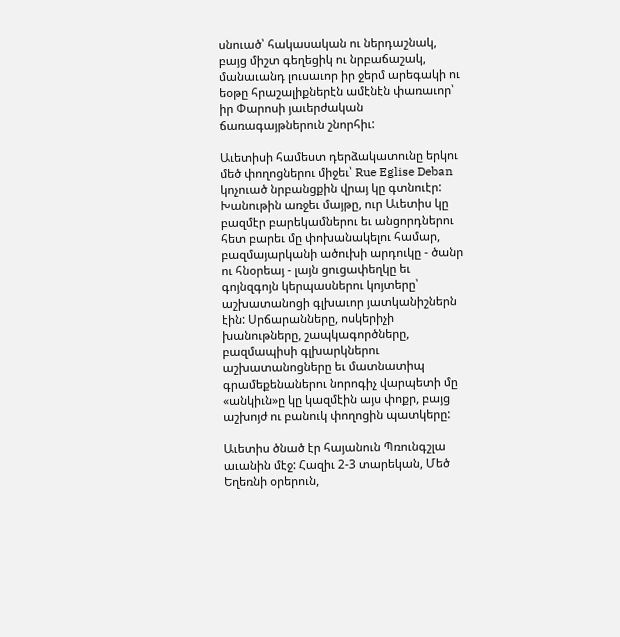սնուած՝ հակասական ու ներդաշնակ, բայց միշտ գեղեցիկ ու նրբաճաշակ, մանաւանդ լուսաւոր իր ջերմ արեգակի ու եօթը հրաշալիքներէն ամէնէն փառաւոր՝ իր Փարոսի յաւերժական ճառագայթներուն շնորհիւ:

Աւետիսի համեստ դերձակատունը երկու մեծ փողոցներու միջեւ՝ Rue Eglise Deban կոչուած նրբանցքին վրայ կը գտնուէր: Խանութին առջեւ մայթը, ուր Աւետիս կը բազմէր բարեկամներու եւ անցորդներու հետ բարեւ մը փոխանակելու համար, բազմայարկանի ածուխի արդուկը - ծանր ու հնօրեայ - լայն ցուցափեղկը եւ գոյնզգոյն կերպասներու կոյտերը՝ աշխատանոցի գլխաւոր յատկանիշներն էին: Սրճարանները, ոսկերիչի խանութները, շապկագործները, բազմապիսի գլխարկներու աշխատանոցները եւ մատնատիպ գրամեքենաներու նորոգիչ վարպետի մը «անկիւն»ը կը կազմէին այս փոքր, բայց աշխոյժ ու բանուկ փողոցին պատկերը:

Աւետիս ծնած էր հայանուն Պռունգշլա աւանին մէջ: Հազիւ 2-3 տարեկան, Մեծ Եղեռնի օրերուն,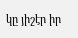կը յիշէր իր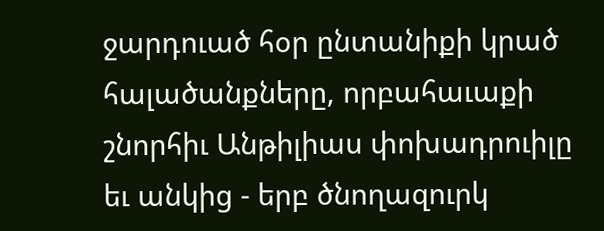ջարդուած հօր ընտանիքի կրած հալածանքները, որբահաւաքի շնորհիւ Անթիլիաս փոխադրուիլը եւ անկից - երբ ծնողազուրկ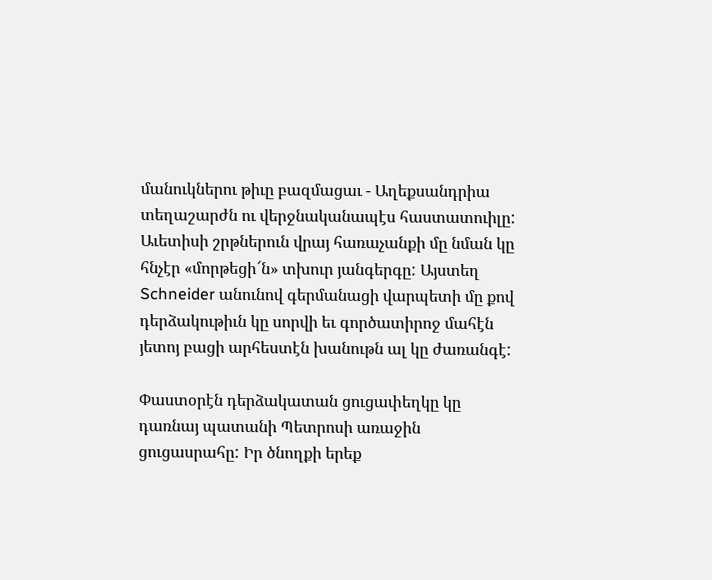մանուկներու թիւը բազմացաւ - Աղեքսանդրիա տեղաշարժն ու վերջնականապէս հաստատուիլը: Աւետիսի շրթներուն վրայ հառաչանքի մը նման կը հնչէր «մորթեցի՜ն» տխուր յանգերգը: Այստեղ Schneider անունով գերմանացի վարպետի մը քով դերձակութիւն կը սորվի եւ գործատիրոջ մահէն յետոյ բացի արհեստէն խանութն ալ կը ժառանգէ:

Փաստօրէն դերձակատան ցուցափեղկը կը դառնայ պատանի Պետրոսի առաջին ցուցասրահը: Իր ծնողքի երեք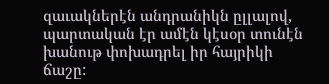զաւակներէն անդրանիկն ըլլալով, պարտական էր ամէն կէսօր տունէն խանութ փոխադրել իր հայրիկի ճաշը: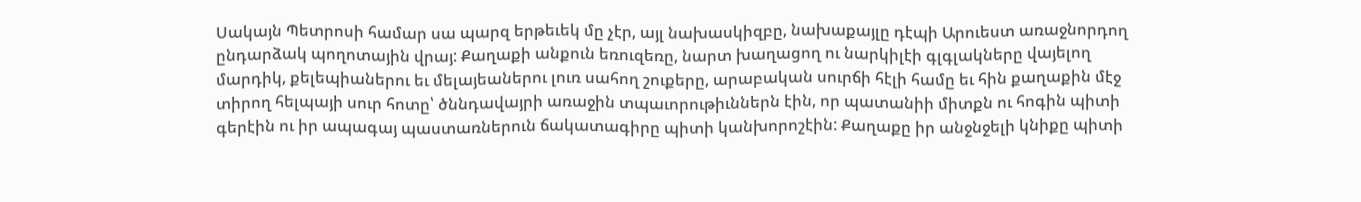Սակայն Պետրոսի համար սա պարզ երթեւեկ մը չէր, այլ նախասկիզբը, նախաքայլը դէպի Արուեստ առաջնորդող ընդարձակ պողոտային վրայ: Քաղաքի անքուն եռուզեռը, նարտ խաղացող ու նարկիլէի գլգլակները վայելող մարդիկ, քելեպիաներու եւ մելայեաներու լուռ սահող շուքերը, արաբական սուրճի հէլի համը եւ հին քաղաքին մէջ տիրող հելպայի սուր հոտը՝ ծննդավայրի առաջին տպաւորութիւններն էին, որ պատանիի միտքն ու հոգին պիտի գերէին ու իր ապագայ պաստառներուն ճակատագիրը պիտի կանխորոշէին: Քաղաքը իր անջնջելի կնիքը պիտի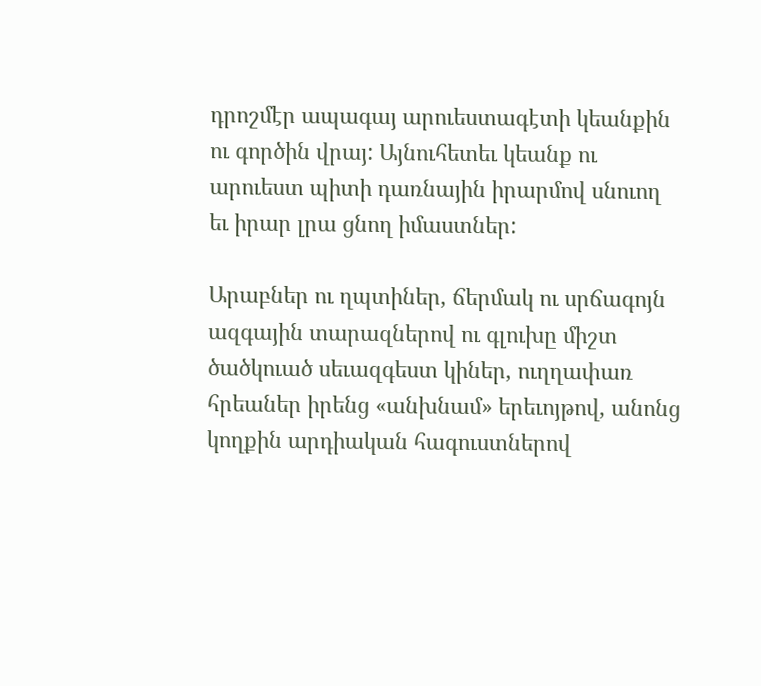դրոշմէր ապագայ արուեստագէտի կեանքին ու գործին վրայ: Այնուհետեւ կեանք ու արուեստ պիտի դառնային իրարմով սնուող եւ իրար լրա ցնող իմաստներ:

Արաբներ ու ղպտիներ, ճերմակ ու սրճագոյն ազգային տարազներով ու գլուխը միշտ ծածկուած սեւազգեստ կիներ, ուղղափառ հրեաներ իրենց «անխնամ» երեւոյթով, անոնց կողքին արդիական հագուստներով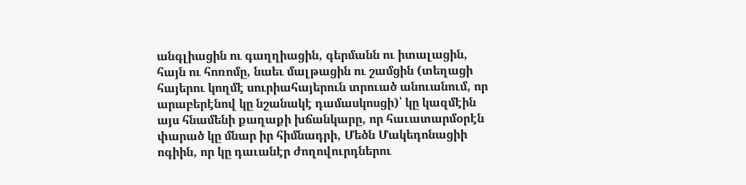անգլիացին ու գաղղիացին, գերմանն ու իտալացին, հայն ու հոռոմը, նաեւ մալթացին ու շամցին (տեղացի հայերու կողմէ սուրիահայերուն տրուած անուանում, որ արաբերէնով կը նշանակէ դամասկոսցի)՝ կը կազմէին այս հնամենի քաղաքի խճանկարը, որ հաւատարմօրէն փարած կը մնար իր հիմնադրի, Մեծն Մակեդոնացիի ոգիին, որ կը դաւանէր ժողովուրդներու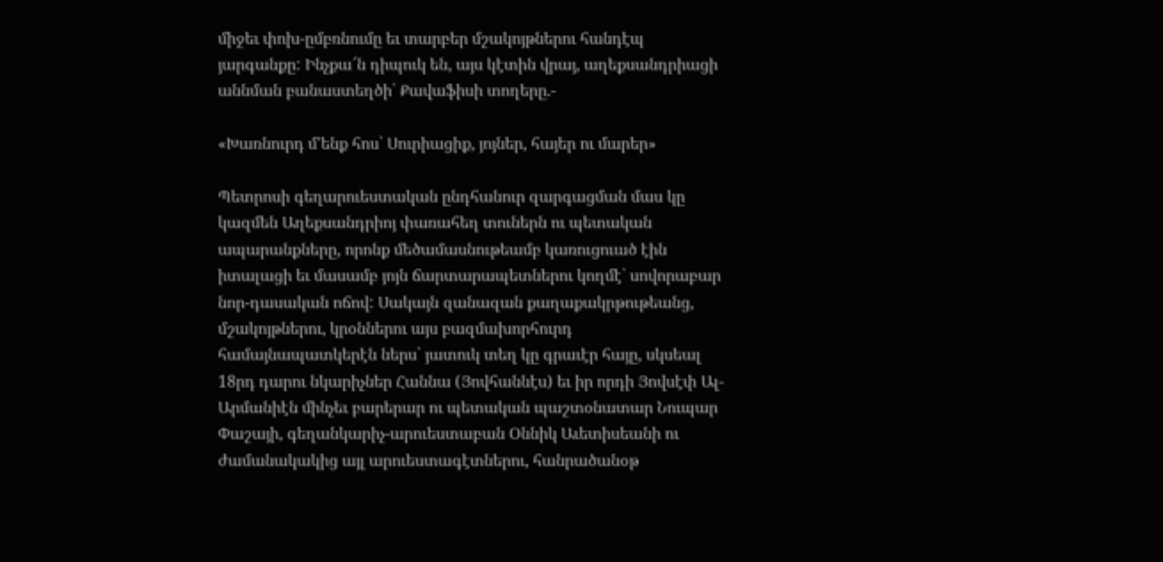միջեւ փոխ-ըմբռնումը եւ տարբեր մշակոյթներու հանդէպ յարգանքը: Ինչքա՜ն դիպուկ են, այս կէտին վրայ, աղեքսանդրիացի աննման բանաստեղծի՝ Քավաֆիսի տողերը.-

«Խառնուրդ մ’ենք հոս՝ Սուրիացիք, յոյներ, հայեր ու մարեր»

Պետրոսի գեղարուեստական ընդհանուր զարգացման մաս կը կազմեն Աղեքսանդրիոյ փառահեղ տուներն ու պետական ապարանքները, որոնք մեծամասնութեամբ կառուցուած էին իտալացի եւ մասամբ յոյն ճարտարապետներու կողմէ՝ սովորաբար նոր-դասական ոճով: Սակայն զանազան քաղաքակրթութեանց, մշակոյթներու, կրօններու այս բազմախորհուրդ համայնապատկերէն ներս՝ յատուկ տեղ կը գրաւէր հայը, սկսեալ 18րդ դարու նկարիչներ Հաննա (Յովհաննէս) եւ իր որդի Յովսէփ Ալ-Արմանիէն մինչեւ բարերար ու պետական պաշտօնատար Նուպար Փաշայի, գեղանկարիչ-արուեստաբան Օննիկ Աւետիսեանի ու ժամանակակից այլ արուեստագէտներու, հանրածանօթ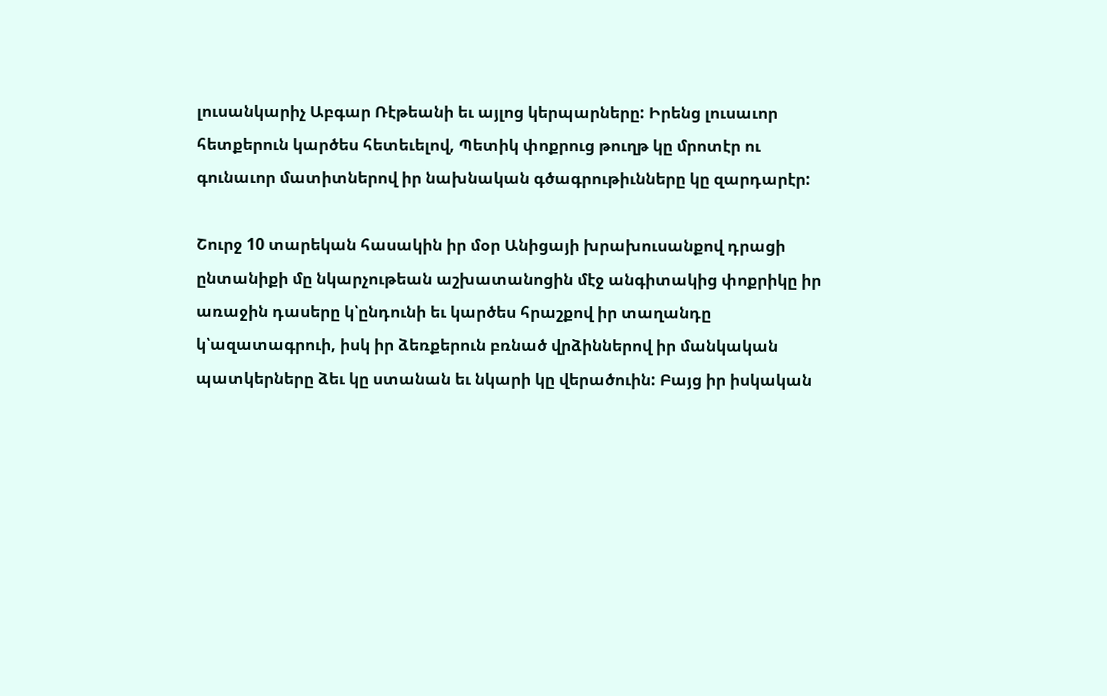լուսանկարիչ Աբգար Ռէթեանի եւ այլոց կերպարները: Իրենց լուսաւոր հետքերուն կարծես հետեւելով, Պետիկ փոքրուց թուղթ կը մրոտէր ու գունաւոր մատիտներով իր նախնական գծագրութիւնները կը զարդարէր:

Շուրջ 10 տարեկան հասակին իր մօր Անիցայի խրախուսանքով դրացի ընտանիքի մը նկարչութեան աշխատանոցին մէջ անգիտակից փոքրիկը իր առաջին դասերը կ՝ընդունի եւ կարծես հրաշքով իր տաղանդը կ՝ազատագրուի, իսկ իր ձեռքերուն բռնած վրձիններով իր մանկական պատկերները ձեւ կը ստանան եւ նկարի կը վերածուին: Բայց իր իսկական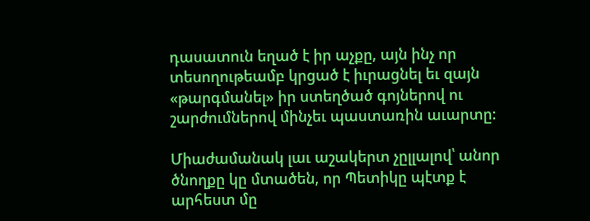դասատուն եղած է իր աչքը, այն ինչ որ տեսողութեամբ կրցած է իւրացնել եւ զայն «թարգմանել» իր ստեղծած գոյներով ու շարժումներով մինչեւ պաստառին աւարտը:

Միաժամանակ լաւ աշակերտ չըլլալով՝ անոր ծնողքը կը մտածեն, որ Պետիկը պէտք է արհեստ մը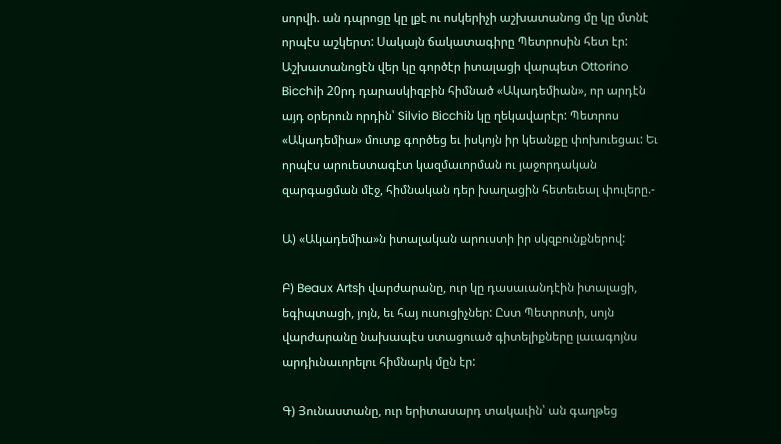սորվի. ան դպրոցը կը լքէ ու ոսկերիչի աշխատանոց մը կը մտնէ որպէս աշկերտ: Սակայն ճակատագիրը Պետրոսին հետ էր: Աշխատանոցէն վեր կը գործէր իտալացի վարպետ Ottorino Bicchiի 20րդ դարասկիզբին հիմնած «Ակադեմիան», որ արդէն այդ օրերուն որդին՝ Silvio Bicchiն կը ղեկավարէր: Պետրոս «Ակադեմիա» մուտք գործեց եւ իսկոյն իր կեանքը փոխուեցաւ: Եւ որպէս արուեստագէտ կազմաւորման ու յաջորդական զարգացման մէջ, հիմնական դեր խաղացին հետեւեալ փուլերը.-

Ա) «Ակադեմիա»ն իտալական արուստի իր սկզբունքներով:

Բ) Beaux Artsի վարժարանը, ուր կը դասաւանդէին իտալացի, եգիպտացի, յոյն, եւ հայ ուսուցիչներ: Ըստ Պետրոտի, սոյն վարժարանը նախապէս ստացուած գիտելիքները լաւագոյնս արդիւնաւորելու հիմնարկ մըն էր:

Գ) Յունաստանը, ուր երիտասարդ տակաւին՝ ան գաղթեց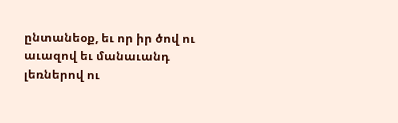ընտանեօք, եւ որ իր ծով ու աւազով եւ մանաւանդ լեռներով ու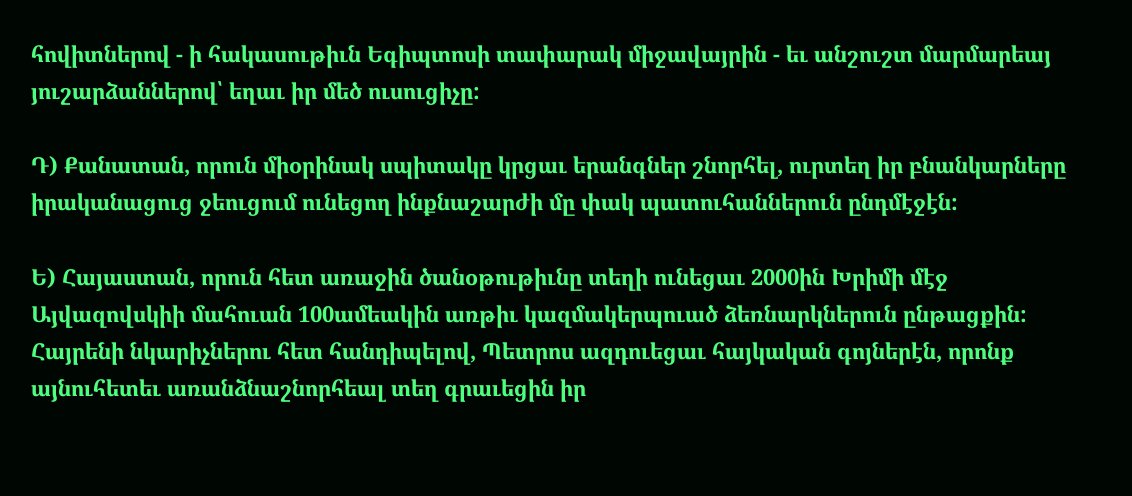հովիտներով - ի հակասութիւն Եգիպտոսի տափարակ միջավայրին - եւ անշուշտ մարմարեայ յուշարձաններով՝ եղաւ իր մեծ ուսուցիչը:

Դ) Քանատան, որուն միօրինակ սպիտակը կրցաւ երանգներ շնորհել, ուրտեղ իր բնանկարները իրականացուց ջեուցում ունեցող ինքնաշարժի մը փակ պատուհաններուն ընդմէջէն:

Ե) Հայաստան, որուն հետ առաջին ծանօթութիւնը տեղի ունեցաւ 2000ին Խրիմի մէջ Այվազովսկիի մահուան 100ամեակին առթիւ կազմակերպուած ձեռնարկներուն ընթացքին: Հայրենի նկարիչներու հետ հանդիպելով, Պետրոս ազդուեցաւ հայկական գոյներէն, որոնք այնուհետեւ առանձնաշնորհեալ տեղ գրաւեցին իր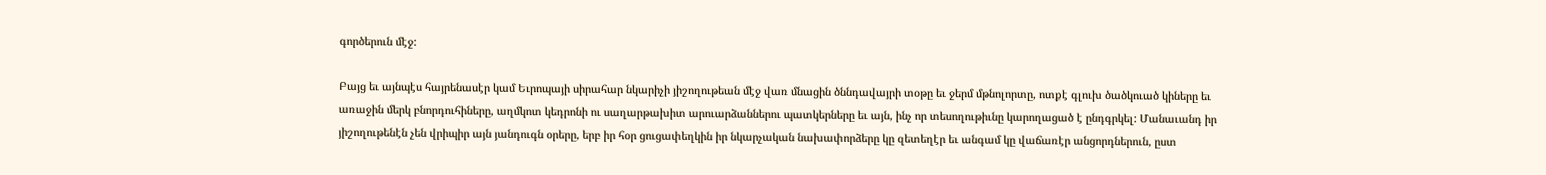գործերուն մէջ:

Բայց եւ այնպէս հայրենասէր կամ Եւրոպայի սիրահար նկարիչի յիշողութեան մէջ վառ մնացին ծննդավայրի տօթը եւ ջերմ մթնոլորտը, ոտքէ գլուխ ծածկուած կիները եւ առաջին մերկ բնորդուհիները, աղմկոտ կեդրոնի ու սաղարթախիտ արուարձաններու պատկերները եւ այն, ինչ որ տեսողութիւնը կարողացած է ընդգրկել: Մանաւանդ իր յիշողութենէն չեն վրիպիր այն յանդուգն օրերը, երբ իր հօր ցուցափեղկին իր նկարչական նախափորձերը կը զետեղէր եւ անգամ կը վաճառէր անցորդներուն, ըստ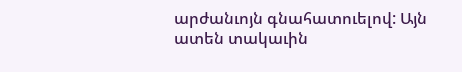արժանւոյն գնահատուելով: Այն ատեն տակաւին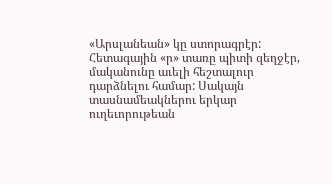«Արսլանեան» կը ստորագրէր: Հետագային «ր» տառը պիտի զեղջէր, մականունը աւելի հեշտալուր դարձնելու համար: Սակայն տասնամեակներու երկար ուղեւորութեան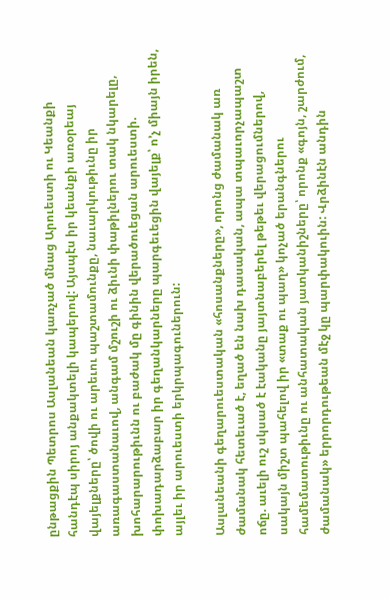ընթացքին Պետրոս Ասլանեան կառչած մնաց Արուեստի ու Կեանքի հանդէպ սիրոյ անքակտելի կապերով: Այսպէս իր կեանքի առօրեայ վայելքները՝ ծովի ու արեւու պաշտամունքը, նաւարկութիւնը իր առագաստանաւով, անգամ մշուշի ու ձիւնի փաթիլներու տակ նկարելը, խոհարարութիւնն ու բաժակ մը գինին վերածուեցան արուեստի. փոխադարձաբար իր գեղանկարները պարգեւեցին վայելք՝ ո’չ միայն իրեն, այլեւ իր արուեստի երկրպագուներուն:

Ասլանեանի գեղարուեստական «հոսանքները», որոնց ժամանակ առ ժամանակ հետեւած է, եղած են նախ դասական, ապա տպաւորչապաշտ ոճը. աւելի ուշ սկսած է էականը յայտնաբերել թեթեւ վերացումներով, սակայն միշտ պահելով իր «տաք ու պաղ» կոչած երանգներու համեմատութիւնը ու անհատական յատկանիշները՝ որոնք «գոյն, շարժում, ժամանակ» երրորդութեան մէջ կը պարփակուին: Վրձինէն անդին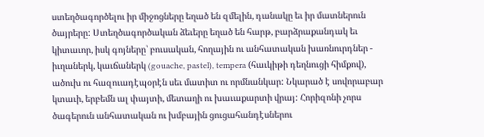ստեղծագործելու իր միջոցները եղած են զմելին, դանակը եւ իր մատներուն ծայրերը: Ստեղծագործական ձեւերը եղած են հարթ, բարձրաքանդակ եւ կիտաւոր, իսկ գոյները՝ բուսական, հողային ու անհատական խառնուրդներ - իւղաներկ, կաւճաներկ (gouache, pastel), tempera (հաւկիթի դեղնուցի հիմքով), ածուխ ու հազուադէպօրէն սեւ մատիտ ու որմնանկար: Նկարած է սովորաբար կտաւի, երբեմն ալ փայտի, մետաղի ու խաւաքարտի վրայ: Հորիզոնի չորս ծագերուն անհատական ու խմբային ցուցահանդէսներու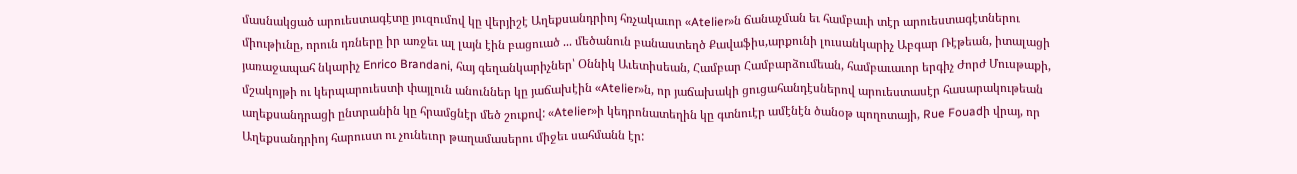մասնակցած արուեստագէտը յուզումով կը վերյիշէ Աղեքսանդրիոյ հռչակաւոր «Atelier»ն ճանաչման եւ համբաւի տէր արուեստագէտներու միութիւնը, որուն դռները իր առջեւ ալ լայն էին բացուած ... մեծանուն բանաստեղծ Քավաֆիս,արքունի լուսանկարիչ Աբգար Ռէթեան, իտալացի յառաջապահ նկարիչ Enrico Brandani, հայ գեղանկարիչներ՝ Օննիկ Աւետիսեան, Համբար Համբարձումեան, համբաւաւոր երգիչ Ժորժ Մուսթաքի, մշակոյթի ու կերպարուեստի փայլուն անուններ կը յաճախէին «Atelier»ն, որ յաճախակի ցուցահանդէսներով արուեստասէր հասարակութեան աղեքսանդրացի ընտրանին կը հրամցնէր մեծ շուքով: «Atelier»ի կեդրոնատեղին կը գտնուէր ամէնէն ծանօթ պողոտայի, Rue Fouadի վրայ, որ Աղեքսանդրիոյ հարուստ ու չունեւոր թաղամասերու միջեւ սահմանն էր: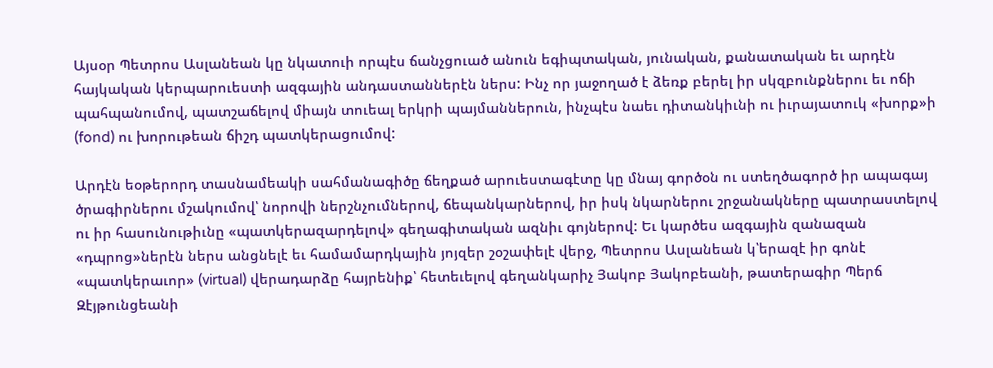Այսօր Պետրոս Ասլանեան կը նկատուի որպէս ճանչցուած անուն եգիպտական, յունական, քանատական եւ արդէն հայկական կերպարուեստի ազգային անդաստաններէն ներս: Ինչ որ յաջողած է ձեռք բերել իր սկզբունքներու եւ ոճի պահպանումով, պատշաճելով միայն տուեալ երկրի պայմաններուն, ինչպէս նաեւ դիտանկիւնի ու իւրայատուկ «խորք»ի (fond) ու խորութեան ճիշդ պատկերացումով:

Արդէն եօթերորդ տասնամեակի սահմանագիծը ճեղքած արուեստագէտը կը մնայ գործօն ու ստեղծագործ իր ապագայ ծրագիրներու մշակումով՝ նորովի ներշնչումներով, ճեպանկարներով, իր իսկ նկարներու շրջանակները պատրաստելով ու իր հասունութիւնը «պատկերազարդելով» գեղագիտական ազնիւ գոյներով: Եւ կարծես ազգային զանազան «դպրոց»ներէն ներս անցնելէ եւ համամարդկային յոյզեր շօշափելէ վերջ, Պետրոս Ասլանեան կ՝երազէ իր գոնէ «պատկերաւոր» (virtual) վերադարձը հայրենիք՝ հետեւելով գեղանկարիչ Յակոբ Յակոբեանի, թատերագիր Պերճ Զէյթունցեանի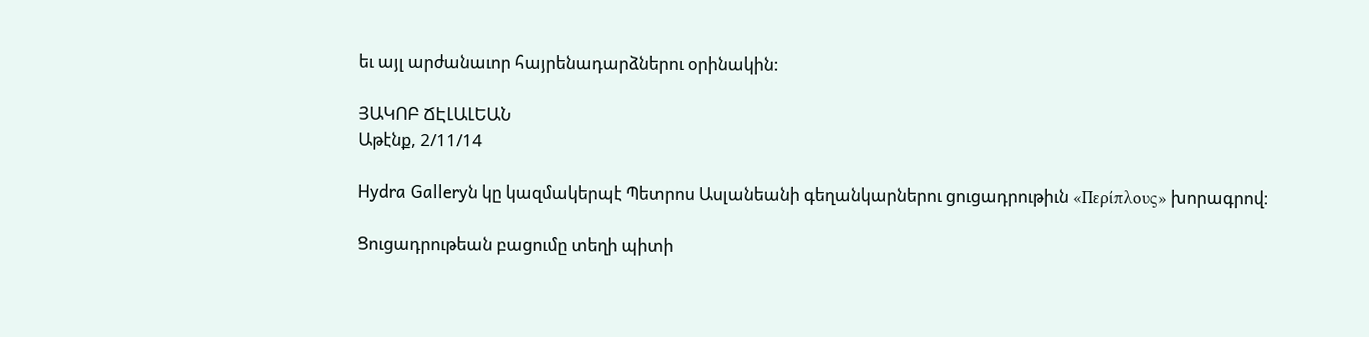եւ այլ արժանաւոր հայրենադարձներու օրինակին:

ՅԱԿՈԲ ՃԷԼԱԼԵԱՆ
Աթէնք, 2/11/14

Hydra Galleryն կը կազմակերպէ Պետրոս Ասլանեանի գեղանկարներու ցուցադրութիւն «Περίπλους» խորագրով։

Ցուցադրութեան բացումը տեղի պիտի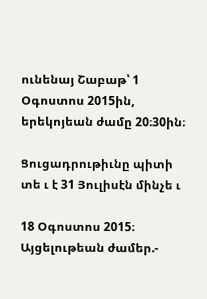ունենայ Շաբաթ՝ 1 Օգոստոս 2015ին, երեկոյեան ժամը 20։30ին։

Ցուցադրութիւնը պիտի տե ւ է 31 Յուլիսէն մինչե ւ

18 Օգոստոս 2015։ Այցելութեան ժամեր.-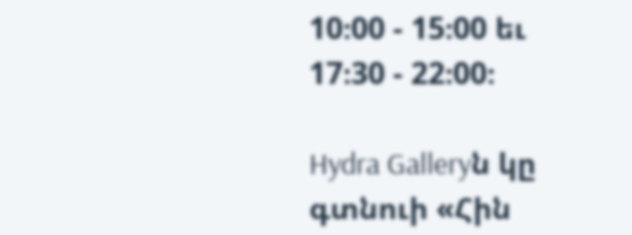10։00 - 15։00 եւ 17։30 - 22։00։

Hydra Galleryն կը գտնուի «Հին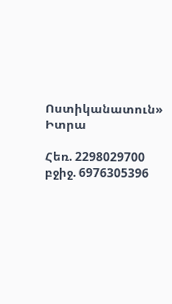Ոստիկանատուն» Իտրա

Հեռ. 2298029700 բջիջ. 6976305396